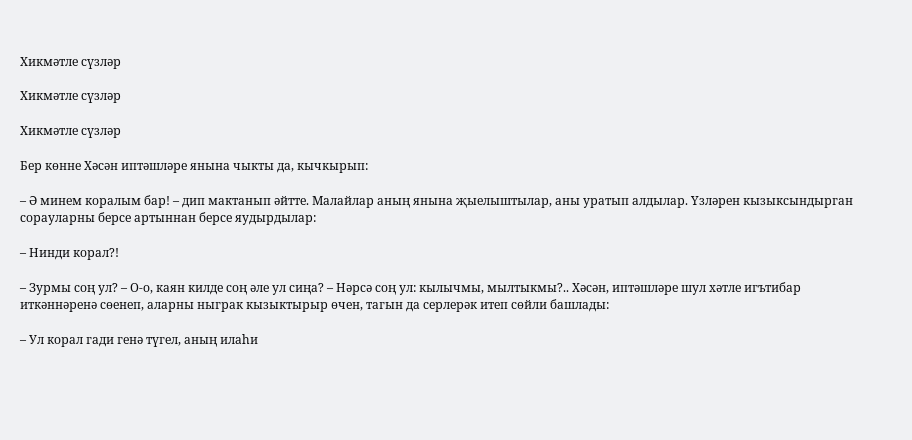Хикмәтле сүзләр

Хикмәтле сүзләр

Хикмәтле сүзләр

Бер көнне Хәсән иптәшләре янына чыкты да, кычкырып:

– Ә минем коралым бар! – дип мактанып әйтте. Малайлар аның янына җыелыштылар, аны уратып алдылар. Үзләрен кызыксындырган сорауларны берсе артыннан берсе яудырдылар:

– Нинди корал?!

– Зурмы соң ул? – О-о, каян килде соң әле ул сиңа? – Нәрсә соң ул: кылычмы, мылтыкмы?.. Хәсән, иптәшләре шул хәтле игътибар иткәннәренә сөенеп, аларны ныграк кызыктырыр өчен, тагын да серлерәк итеп сөйли башлады:

– Ул корал гади генә түгел, аның илаһи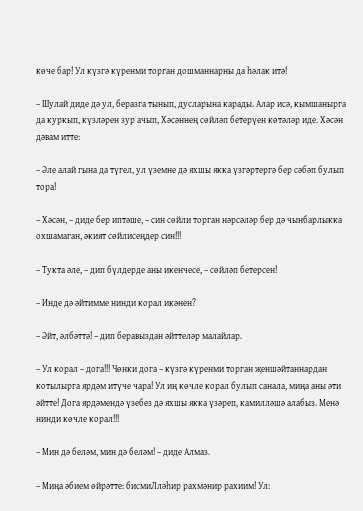көче бар! Ул күзгә күренми торган дошманнарны да һәлак итә!

– Шулай диде дә ул, беразга тынып, дусларына карады. Алар исә, кымшанырга да куркып, күзләрен зур ачып, Хәсәннең сөйләп бетерүен көтәләр иде. Хәсән дәвам итте:

– Әле алай гына да түгел, ул үземне дә яхшы якка үзгәртергә бер сәбәп булып тора!

– Хәсән, – диде бер иптәше, – син сөйли торган нәрсәләр бер дә чынбарлыкка охшамаган, әкият сөйлисеңдер син!!!

– Тукта әле, – дип бүлдерде аны икенчесе, – сөйләп бетерсен!

– Инде дә әйтимме нинди корал икәнен?

– Әйт, әлбәттә! – дип беравыздан әйттеләр малайлар.

– Ул корал – дога!!! Чөнки дога – күзгә күренми торган җеншәйтаннардан котылырга ярдәм итүче чара! Ул иң көчле корал булып санала, миңа аны әти әйтте! Дога ярдәмендә үзебез дә яхшы якка үзәреп, камилләшә алабыз. Менә нинди көчле корал!!!

– Мин дә беләм, мин дә беләм! – диде Алмаз.

– Миңа әбием өйрәтте: бисмиЛләһир рахмәнир рахиим! Ул: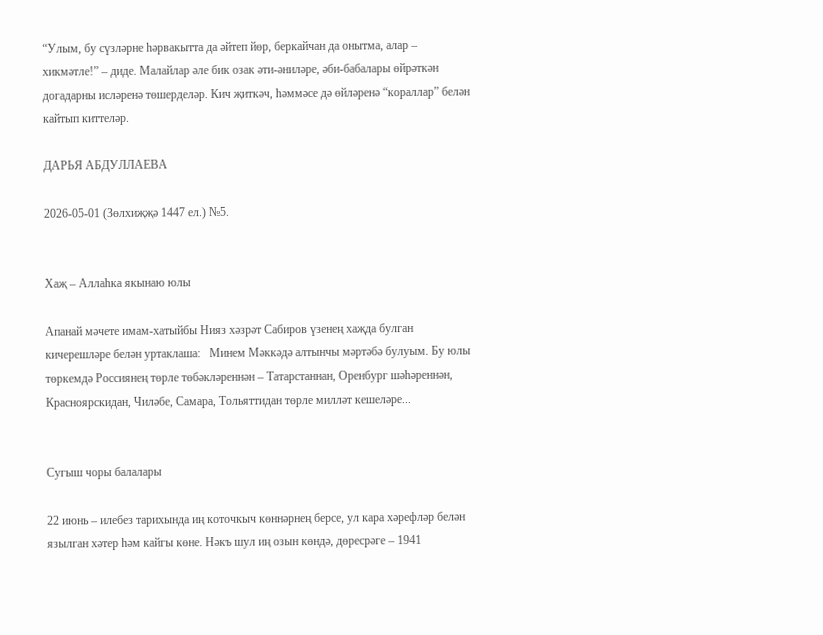“Улым, бу сүзләрне һәрвакытта да әйтеп йөр, беркайчан да онытма, алар – хикмәтле!” – диде. Малайлар әле бик озак әти-әниләре, әби-бабалары өйрәткән догадарны исләренә төшерделәр. Кич җиткәч, һәммәсе дә өйләренә “кораллар” белән кайтып киттеләр.

ДАРЬЯ АБДУЛЛАЕВА

2026-05-01 (Зөлхиҗҗә 1447 ел.) №5.


Хаҗ – Аллаһка якынаю юлы

Апанай мәчете имам-хатыйбы Нияз хәзрәт Сабиров үзенең хаҗда булган кичерешләре белән уртаклаша:   Минем Мәккәдә алтынчы мәртәбә булуым. Бу юлы төркемдә Россиянең төрле төбәкләреннән – Татарстаннан, Оренбург шәһәреннән, Красноярскидан, Чиләбе, Самара, Тольяттидан төрле милләт кешеләре...


Сугыш чоры балалары

22 июнь – илебез тарихында иң коточкыч көннәрнең берсе, ул кара хәрефләр белән язылган хәтер һәм кайгы көне. Нәкъ шул иң озын көндә, дөресрәге – 1941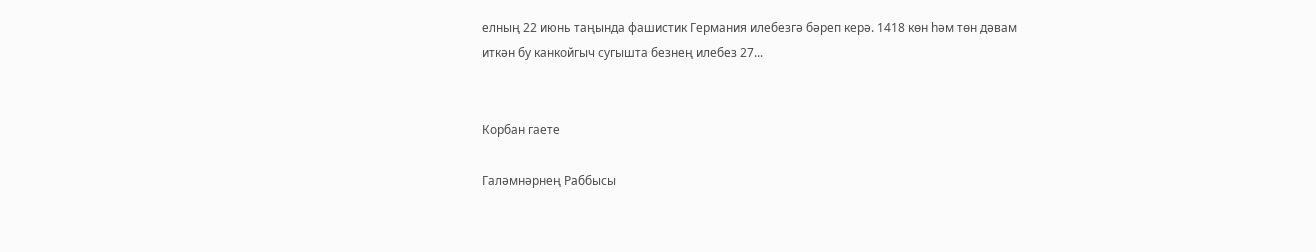елның 22 июнь таңында фашистик Германия илебезгә бәреп керә. 1418 көн һәм төн дәвам иткән бу канкойгыч сугышта безнең илебез 27...


Корбан гаете

Галәмнәрнең Раббысы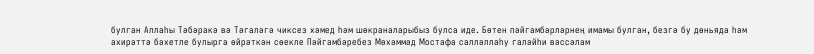булган Аллаһы Тәбәракә вә Тәгаләгә чиксез хәмед һәм шөкраналарыбыз булса иде. Бөтен пәйгамбәрләрнең имамы булган, безгә бу дөньяда һәм ахирәттә бәхетле булырга өйрәткән сөекле Пәйгамбәребез Мөхәммәд Мостафа салләллаһу галәйһи вәссәлам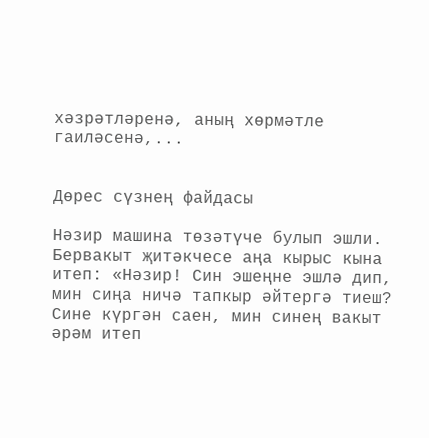хәзрәтләренә, аның хөрмәтле гаиләсенә,...


Дөрес сүзнең файдасы

Нәзир машина төзәтүче булып эшли. Бервакыт җитәкчесе аңа кырыс кына итеп: «Нәзир! Син эшеңне эшлә дип, мин сиңа ничә тапкыр әйтергә тиеш? Сине күргән саен, мин синең вакыт әрәм итеп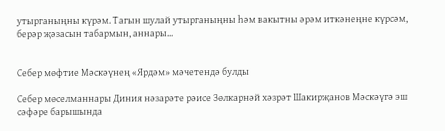утырганыңны күрәм. Тагын шулай утырганыңны һәм вакытны әрәм иткәнеңне күрсәм, берәр җәзасын табармын, аннары...


Себер мөфтие Мәскәүнең «Ярдәм» мәчетендә булды

Себер мөселманнары Диния нәзарәте рәисе Зөлкарнәй хәзрәт Шакирҗанов Мәскәүгә эш сәфәре барышында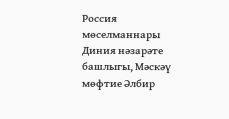Россия мөселманнары Диния нәзарәте башлыгы, Мәскәү мөфтие Әлбир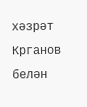хәзрәт Крганов белән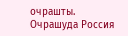очрашты. Очрашуда Россия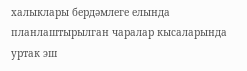халыклары бердәмлеге елында планлаштырылган чаралар кысаларында уртак эш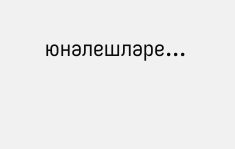юнәлешләре...